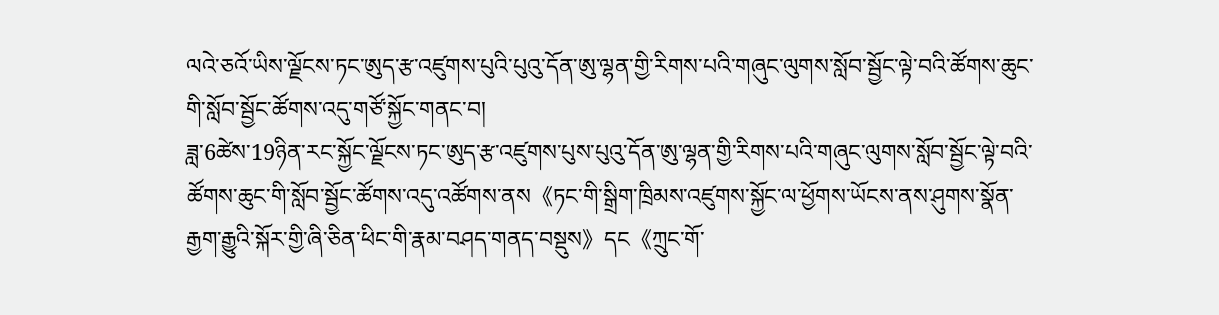ལའེ་ཅའོ་ཡིས་ལྗོངས་ཏང་ཨུད་རྩ་འཛུགས་པུའི་པུའུ་དོན་ཨུ་ལྷན་གྱི་རིགས་པའི་གཞུང་ལུགས་སློབ་སྦྱོང་ལྟེ་བའི་ཚོགས་ཆུང་གི་སློབ་སྦྱོང་ཚོགས་འདུ་གཙོ་སྐྱོང་གནང་བ།
ཟླ་6ཚེས་19ཉིན་རང་སྐྱོང་ལྗོངས་ཏང་ཨུད་རྩ་འཛུགས་པུས་པུའུ་དོན་ཨུ་ལྷན་གྱི་རིགས་པའི་གཞུང་ལུགས་སློབ་སྦྱོང་ལྟེ་བའི་ཚོགས་ཆུང་གི་སློབ་སྦྱོང་ཚོགས་འདུ་འཚོགས་ནས《ཏང་གི་སྒྲིག་ཁྲིམས་འཛུགས་སྐྱོང་ལ་ཕྱོགས་ཡོངས་ནས་ཤུགས་སྣོན་རྒྱག་རྒྱུའི་སྐོར་གྱི་ཞི་ཅིན་ཕིང་གི་རྣམ་བཤད་གནད་བསྡུས》དང《ཀྲུང་གོ་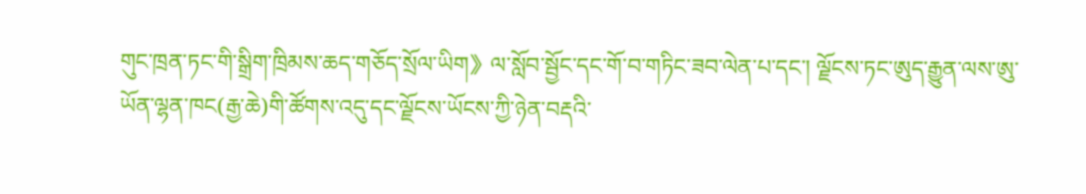གུང་ཁྲན་ཏང་གི་སྒྲིག་ཁྲིམས་ཆད་གཅོད་སྲོལ་ཡིག》ལ་སློབ་སྦྱོང་དང་གོ་བ་གཏིང་ཟབ་ལེན་པ་དང་། ལྗོངས་ཏང་ཨུད་རྒྱུན་ལས་ཨུ་ཡོན་ལྷན་ཁང(རྒྱ་ཆེ)གི་ཚོགས་འདུ་དང་ལྗོངས་ཡོངས་ཀྱི་ཉེན་བརྡའི་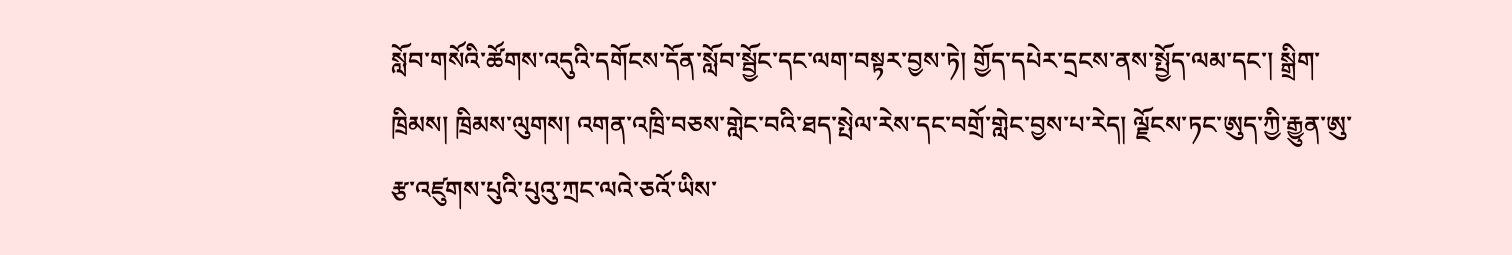སློབ་གསོའི་ཚོགས་འདུའི་དགོངས་དོན་སློབ་སྦྱོང་དང་ལག་བསྟར་བྱས་ཏེ། གྱོད་དཔེར་དྲངས་ནས་སྤྱོད་ལམ་དང་། སྒྲིག་ཁྲིམས། ཁྲིམས་ལུགས། འགན་འཁྲི་བཅས་གླེང་བའི་ཐད་སྤེལ་རེས་དང་བགྲོ་གླེང་བྱས་པ་རེད། ལྗོངས་ཏང་ཨུད་ཀྱི་རྒྱུན་ཨུ་རྩ་འཛུགས་པུའི་པུའུ་ཀྲང་ལའེ་ཅའོ་ཡིས་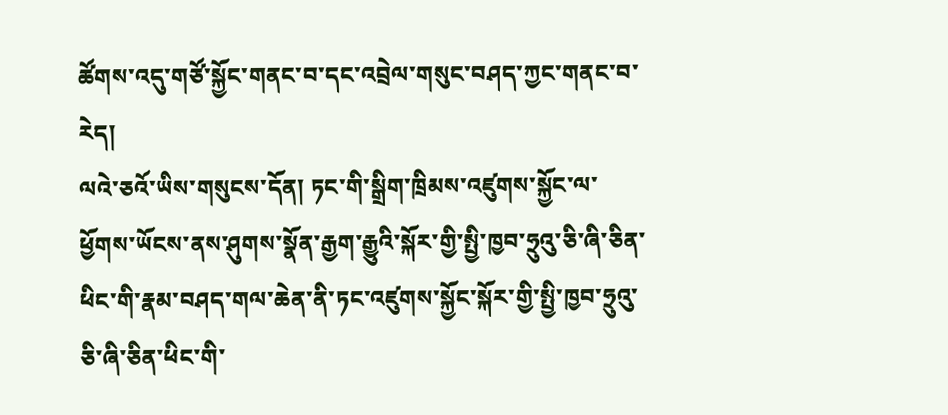ཚོགས་འདུ་གཙོ་སྐྱོང་གནང་བ་དང་འབྲེལ་གསུང་བཤད་ཀྱང་གནང་བ་རེད།
ལའེ་ཅའོ་ཡིས་གསུངས་དོན། ཏང་གི་སྒྲིག་ཁྲིམས་འཛུགས་སྐྱོང་ལ་ཕྱོགས་ཡོངས་ནས་ཤུགས་སྣོན་རྒྱག་རྒྱུའི་སྐོར་གྱི་སྤྱི་ཁྱབ་ཧྲུའུ་ཅི་ཞི་ཅིན་ཕིང་གི་རྣམ་བཤད་གལ་ཆེན་ནི་ཏང་འཛུགས་སྐྱོང་སྐོར་གྱི་སྤྱི་ཁྱབ་ཧྲུའུ་ཅི་ཞི་ཅིན་ཕིང་གི་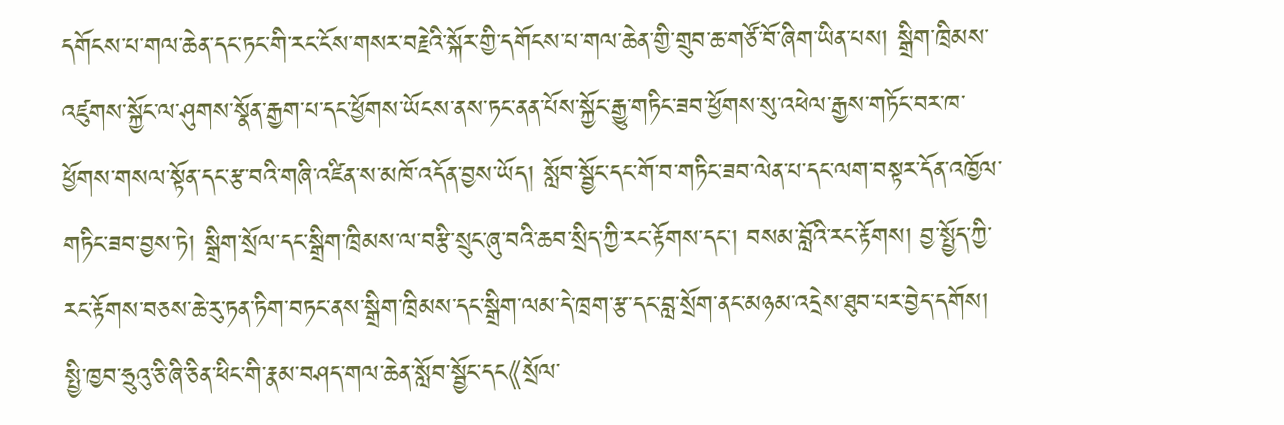དགོངས་པ་གལ་ཆེན་དང་ཏང་གི་རང་ངོས་གསར་བརྗེའི་སྐོར་གྱི་དགོངས་པ་གལ་ཆེན་གྱི་གྲུབ་ཆ་གཙོ་བོ་ཞིག་ཡིན་པས། སྒྲིག་ཁྲིམས་འཛུགས་སྐྱོང་ལ་ཤུགས་སྣོན་རྒྱག་པ་དང་ཕྱོགས་ཡོངས་ནས་ཏང་ནན་པོས་སྐྱོང་རྒྱུ་གཏིང་ཟབ་ཕྱོགས་སུ་འཕེལ་རྒྱས་གཏོང་བར་ཁ་ཕྱོགས་གསལ་སྟོན་དང་རྩ་བའི་གཞི་འཛིན་ས་མཁོ་འདོན་བྱས་ཡོད། སློབ་སྦྱོང་དང་གོ་བ་གཏིང་ཟབ་ལེན་པ་དང་ལག་བསྟར་དོན་འཁྱོལ་གཏིང་ཟབ་བྱས་ཏེ། སྒྲིག་སྲོལ་དང་སྒྲིག་ཁྲིམས་ལ་བརྩི་སྲུང་ཞུ་བའི་ཆབ་སྲིད་ཀྱི་རང་རྟོགས་དང་། བསམ་བློའི་རང་རྟོགས། བྱ་སྤྱོད་ཀྱི་རང་རྟོགས་བཅས་ཆེ་རུ་ཏན་ཏིག་བཏང་ནས་སྒྲིག་ཁྲིམས་དང་སྒྲིག་ལམ་དེ་ཁྲག་རྩ་དང་བླ་སྲོག་ནང་མཉམ་འདྲེས་ཐུབ་པར་བྱེད་དགོས། སྤྱི་ཁྱབ་ཧྲུའུ་ཅི་ཞི་ཅིན་ཕིང་གི་རྣམ་བཤད་གལ་ཆེན་སློབ་སྦྱོང་དང《སྲོལ་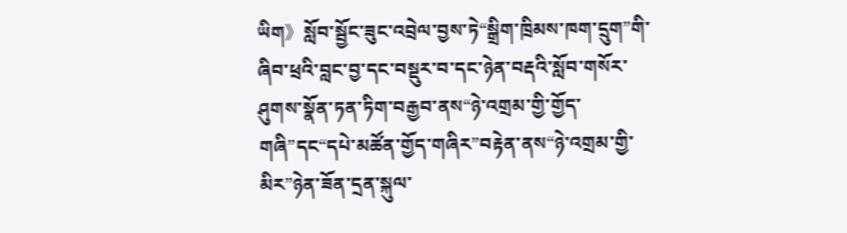ཡིག》སློབ་སྦྱོང་ཟུང་འབྲེལ་བྱས་ཏེ“སྒྲིག་ཁྲིམས་ཁག་དྲུག”གི་ཞིབ་ཕྲའི་བླང་བྱ་དང་བསྡུར་བ་དང་ཉེན་བརྡའི་སློབ་གསོར་ཤུགས་སྣོན་ཏན་ཏིག་བརྒྱབ་ནས“ཉེ་འགྲམ་གྱི་གྱོད་གཞི”དང“དཔེ་མཚོན་གྱོད་གཞིར”བརྟེན་ནས“ཉེ་འགྲམ་གྱི་མིར”ཉེན་ཟོན་དྲན་སྐུལ་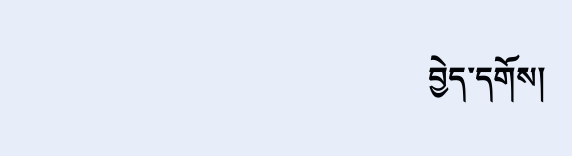བྱེད་དགོས།